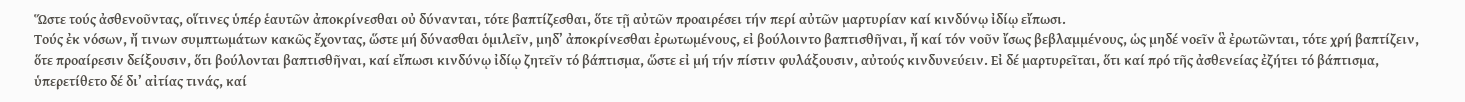Ὥστε τούς ἀσθενοῦντας, οἵτινες ὑπέρ ἑαυτῶν ἀποκρίνεσθαι οὐ δύνανται, τότε βαπτίζεσθαι, ὅτε τῇ αὐτῶν προαιρέσει τήν περί αὐτῶν μαρτυρίαν καί κινδύνῳ ἰδίῳ εἴπωσι.
Τούς ἐκ νόσων, ἤ τινων συμπτωμάτων κακῶς ἔχοντας, ὥστε μή δύνασθαι ὁμιλεῖν, μηδ’ ἀποκρίνεσθαι ἐρωτωμένους, εἰ βούλοιντο βαπτισθῆναι, ἤ καί τόν νοῦν ἴσως βεβλαμμένους, ὡς μηδέ νοεῖν ἃ ἐρωτῶνται, τότε χρή βαπτίζειν, ὅτε προαίρεσιν δείξουσιν, ὅτι βούλονται βαπτισθῆναι, καί εἴπωσι κινδύνῳ ἰδίῳ ζητεῖν τό βάπτισμα, ὥστε εἰ μή τήν πίστιν φυλάξουσιν, αὐτούς κινδυνεύειν. Εἰ δέ μαρτυρεῖται, ὅτι καί πρό τῆς ἀσθενείας ἐζήτει τό βάπτισμα, ὑπερετίθετο δέ δι’ αἰτίας τινάς, καί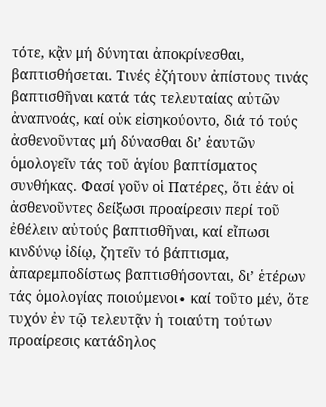τότε, κᾂν μή δύνηται ἀποκρίνεσθαι, βαπτισθήσεται. Τινές ἐζήτουν ἀπίστους τινάς βαπτισθῆναι κατά τάς τελευταίας αὐτῶν ἀναπνοάς, καί οὐκ εἰσηκούοντο, διά τό τούς ἀσθενοῦντας μή δύνασθαι δι’ ἑαυτῶν ὁμολογεῖν τάς τοῦ ἁγίου βαπτίσματος συνθήκας. Φασί γοῦν οἱ Πατέρες, ὅτι ἐάν οἱ ἀσθενοῦντες δείξωσι προαίρεσιν περί τοῦ ἐθέλειν αὐτούς βαπτισθῆναι, καί εἴπωσι κινδύνῳ ἰδίῳ, ζητεῖν τό βάπτισμα, ἀπαρεμποδίστως βαπτισθήσονται, δι’ ἑτέρων τάς ὁμολογίας ποιούμενοι∙ καί τοῦτο μέν, ὅτε τυχόν ἐν τῷ τελευτᾷν ἡ τοιαύτη τούτων προαίρεσις κατάδηλος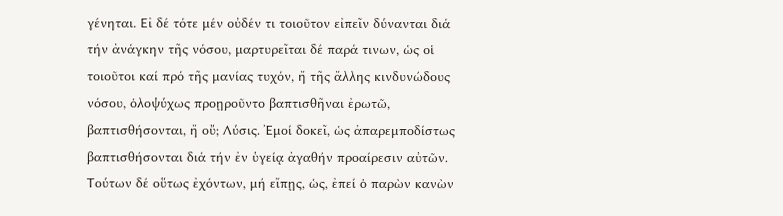γένηται. Εἰ δέ τότε μέν οὐδέν τι τοιοῦτον εἰπεῖν δύνανται διά τήν ἀνάγκην τῆς νόσου, μαρτυρεῖται δέ παρά τινων, ὡς οἱ τοιοῦτοι καί πρό τῆς μανίας τυχόν, ἤ τῆς ἄλλης κινδυνώδους νόσου, ὁλοψύχως προῃροῦντο βαπτισθῆναι ἐρωτῶ, βαπτισθήσονται, ἤ οὔ; Λύσις. Ἐμοί δοκεῖ, ὡς ἀπαρεμποδίστως βαπτισθήσονται διά τήν ἐν ὑγείᾳ ἀγαθήν προαίρεσιν αὐτῶν. Τούτων δέ οὕτως ἐχόντων, μή εἴπῃς, ὡς, ἐπεί ὁ παρὼν κανὼν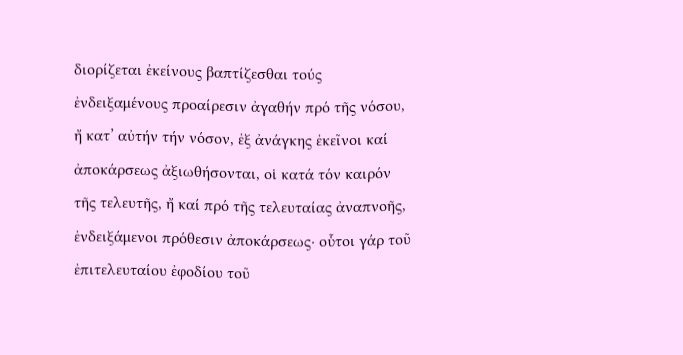διορίζεται ἐκείνους βαπτίζεσθαι τούς ἐνδειξαμένους προαίρεσιν ἀγαθήν πρό τῆς νόσου, ἤ κατ’ αὐτήν τήν νόσον, ἐξ ἀνάγκης ἐκεῖνοι καί ἀποκάρσεως ἀξιωθήσονται, οἱ κατά τόν καιρόν τῆς τελευτῆς, ἤ καί πρό τῆς τελευταίας ἀναπνοῆς, ἐνδειξάμενοι πρόθεσιν ἀποκάρσεως∙ οὗτοι γάρ τοῦ ἐπιτελευταίου ἐφοδίου τοῦ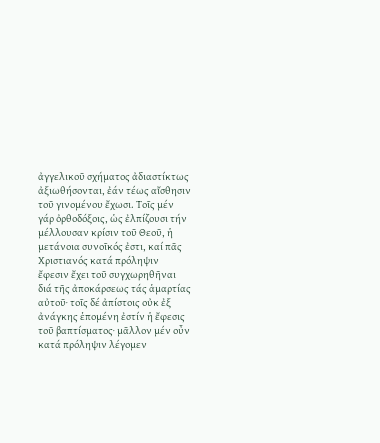ἀγγελικοῦ σχήματος ἀδιαστίκτως ἀξιωθήσονται, ἐάν τέως αἴσθησιν τοῦ γινομένου ἔχωσι. Τοῖς μέν γάρ ὀρθοδόξοις, ὡς ἐλπίζουσι τήν μέλλουσαν κρίσιν τοῦ Θεοῦ, ἡ μετάνοια συνοῖκός ἐστι, καί πᾶς Χριστιανός κατά πρόληψιν ἔφεσιν ἔχει τοῦ συγχωρηθῆναι διά τῆς ἀποκάρσεως τάς ἁμαρτίας αὐτοῦ∙ τοῖς δέ ἀπίστοις οὐκ ἐξ ἀνάγκης ἑπομένη ἐστίν ἡ ἔφεσις τοῦ βαπτίσματος∙ μᾶλλον μέν οὖν κατά πρόληψιν λέγομεν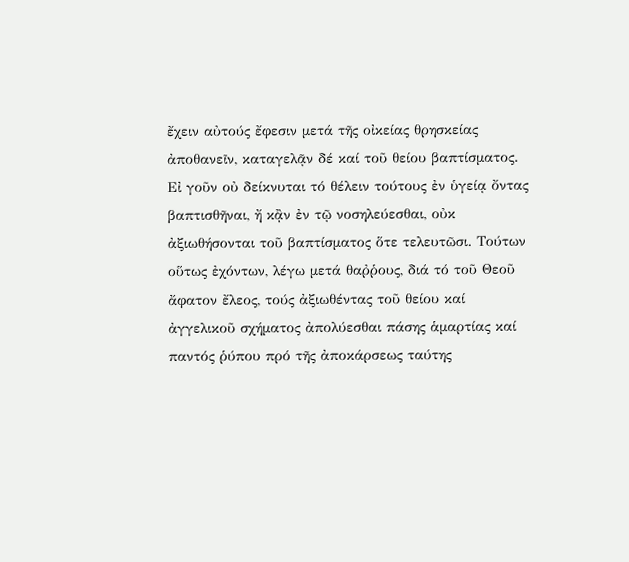ἔχειν αὐτούς ἔφεσιν μετά τῆς οἰκείας θρησκείας ἀποθανεῖν, καταγελᾷν δέ καί τοῦ θείου βαπτίσματος. Εἰ γοῦν οὐ δείκνυται τό θέλειν τούτους ἐν ὑγείᾳ ὄντας βαπτισθῆναι, ἤ κᾂν ἐν τῷ νοσηλεύεσθαι, οὐκ ἀξιωθήσονται τοῦ βαπτίσματος ὅτε τελευτῶσι. Τούτων οὕτως ἐχόντων, λέγω μετά θαῤῥους, διά τό τοῦ Θεοῦ ἄφατον ἔλεος, τούς ἀξιωθέντας τοῦ θείου καί ἀγγελικοῦ σχήματος ἀπολύεσθαι πάσης ἁμαρτίας καί παντός ῥύπου πρό τῆς ἀποκάρσεως ταύτης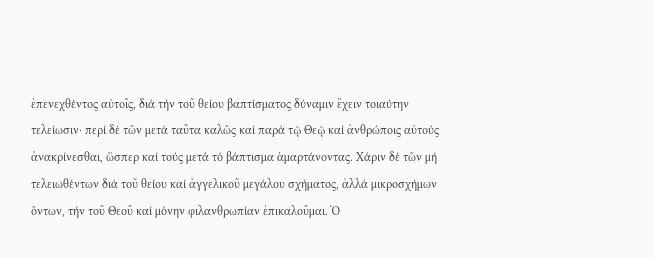ἐπενεχθέντος αὐτοῖς, διά τήν τοῦ θείου βαπτίσματος δύναμιν ἔχειν τοιαύτην τελείωσιν∙ περί δέ τῶν μετά ταῦτα καλῶς καί παρά τῷ Θεῷ καί ἀνθρώποις αὐτούς ἀνακρίνεσθαι, ὥσπερ καί τούς μετά τό βάπτισμα ἁμαρτάνοντας. Χάριν δέ τῶν μή τελειωθέντων διά τοῦ θείου καί ἀγγελικοῦ μεγάλου σχήματος, ἀλλά μικροσχήμων ὄντων, τήν τοῦ Θεοῦ καί μόνην φιλανθρωπίαν ἐπικαλοῦμαι. Ὁ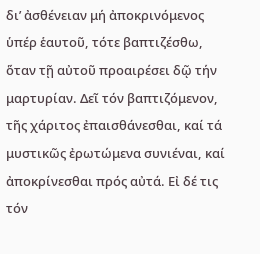δι’ ἀσθένειαν μή ἀποκρινόμενος ὑπέρ ἑαυτοῦ, τότε βαπτιζέσθω, ὅταν τῇ αὐτοῦ προαιρέσει δῷ τήν μαρτυρίαν. Δεῖ τόν βαπτιζόμενον, τῆς χάριτος ἐπαισθάνεσθαι, καί τά μυστικῶς ἐρωτώμενα συνιέναι, καί ἀποκρίνεσθαι πρός αὐτά. Εἰ δέ τις τόν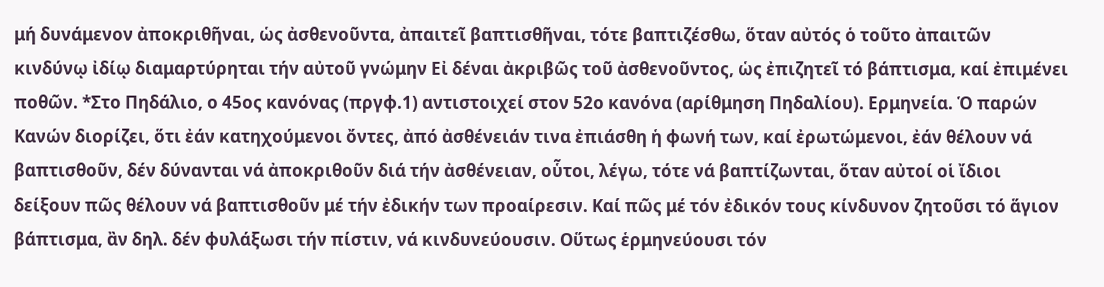μή δυνάμενον ἀποκριθῆναι, ὡς ἀσθενοῦντα, ἀπαιτεῖ βαπτισθῆναι, τότε βαπτιζέσθω, ὅταν αὐτός ὁ τοῦτο ἀπαιτῶν κινδύνῳ ἰδίῳ διαμαρτύρηται τήν αὐτοῦ γνώμην Εἰ δέναι ἀκριβῶς τοῦ ἀσθενοῦντος, ὡς ἐπιζητεῖ τό βάπτισμα, καί ἐπιμένει ποθῶν. *Στο Πηδάλιο, ο 45ος κανόνας (πργφ.1) αντιστοιχεί στον 52ο κανόνα (αρίθμηση Πηδαλίου). Ερμηνεία. Ὁ παρών Κανών διορίζει, ὅτι ἐάν κατηχούμενοι ὄντες, ἀπό ἀσθένειάν τινα ἐπιάσθη ἡ φωνή των, καί ἐρωτώμενοι, ἐάν θέλουν νά βαπτισθοῦν, δέν δύνανται νά ἀποκριθοῦν διά τήν ἀσθένειαν, οὗτοι, λέγω, τότε νά βαπτίζωνται, ὅταν αὐτοί οἱ ἴδιοι δείξουν πῶς θέλουν νά βαπτισθοῦν μέ τήν ἐδικήν των προαίρεσιν. Καί πῶς μέ τόν ἐδικόν τους κίνδυνον ζητοῦσι τό ἅγιον βάπτισμα, ἂν δηλ. δέν φυλάξωσι τήν πίστιν, νά κινδυνεύουσιν. Οὕτως ἑρμηνεύουσι τόν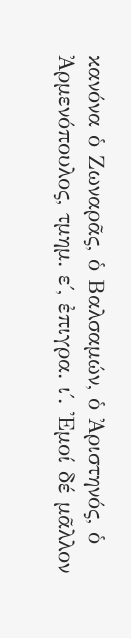κανόνα ὁ Ζωναρᾶς, ὁ Βαλσαμών, ὁ Ἀριστηνός, ὁ Ἀρμενόπουλος, τμημ. ε΄, ἐπιγρα. ι΄. Ἐμοί δέ μᾶλλον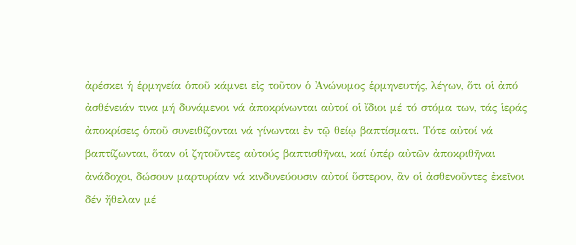ἀρέσκει ἡ ἑρμηνεία ὁποῦ κάμνει εἰς τοῦτον ὁ Ἀνώνυμος ἑρμηνευτής, λέγων, ὅτι οἱ ἀπό ἀσθένειάν τινα μή δυνάμενοι νά ἀποκρίνωνται αὐτοί οἱ ἴδιοι μέ τό στόμα των, τάς ἱεράς ἀποκρίσεις ὁποῦ συνειθίζονται νά γίνωνται ἐν τῷ θείῳ βαπτίσματι. Τότε αὐτοί νά βαπτίζωνται, ὅταν οἱ ζητοῦντες αὐτούς βαπτισθῆναι, καί ὑπέρ αὐτῶν ἀποκριθῆναι ἀνάδοχοι, δώσουν μαρτυρίαν νά κινδυνεύουσιν αὐτοί ὕστερον, ἂν οἱ ἀσθενοῦντες ἐκεῖνοι δέν ἤθελαν μέ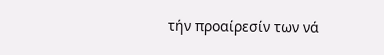τήν προαίρεσίν των νά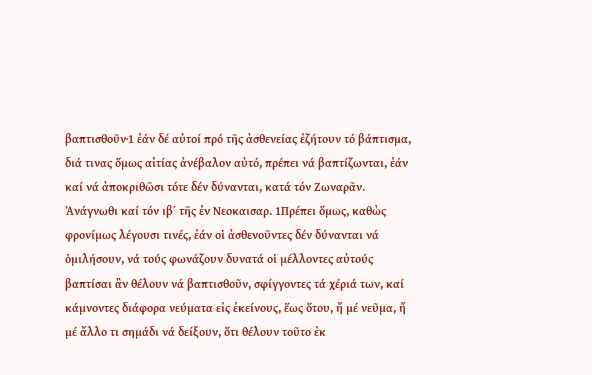βαπτισθοῦν∙1 ἐάν δέ αὐτοί πρό τῆς ἀσθενείας ἐζήτουν τό βάπτισμα, διά τινας ὅμως αἰτίας ἀνέβαλον αὐτό, πρέπει νά βαπτίζωνται, ἐάν καί νά ἀποκριθῶσι τότε δέν δύνανται, κατά τόν Ζωναρᾶν. Ἀνάγνωθι καί τόν ιβ΄ τῆς ἐν Νεοκαισαρ. 1Πρέπει ὅμως, καθὼς φρονίμως λέγουσι τινές, ἐάν οἱ ἀσθενοῦντες δέν δύνανται νά ὁμιλήσουν, νά τούς φωνάζουν δυνατά οἱ μέλλοντες αὐτούς βαπτίσαι ἂν θέλουν νά βαπτισθοῦν, σφίγγοντες τά χέριά των, καί κάμνοντες διάφορα νεύματα εἰς ἐκείνους, ἕως ὅτου, ἤ μέ νεῦμα, ἤ μέ ἄλλο τι σημάδι νά δείξουν, ὅτι θέλουν τοῦτο ἐκ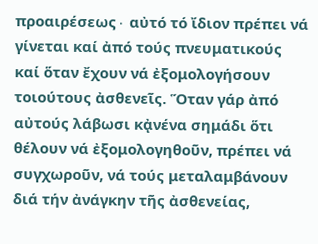προαιρέσεως∙ αὐτό τό ἴδιον πρέπει νά γίνεται καί ἀπό τούς πνευματικούς καί ὅταν ἔχουν νά ἐξομολογήσουν τοιούτους ἀσθενεῖς. Ὅταν γάρ ἀπό αὐτούς λάβωσι κᾀνένα σημάδι ὅτι θέλουν νά ἐξομολογηθοῦν, πρέπει νά συγχωροῦν, νά τούς μεταλαμβάνουν διά τήν ἀνάγκην τῆς ἀσθενείας,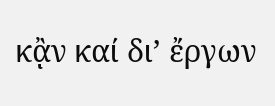κᾂν καί δι’ ἔργων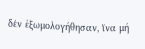δέν ἐξωμολογήθησαν, ἵνα μή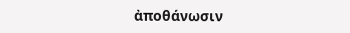ἀποθάνωσιν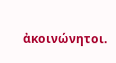ἀκοινώνητοι.